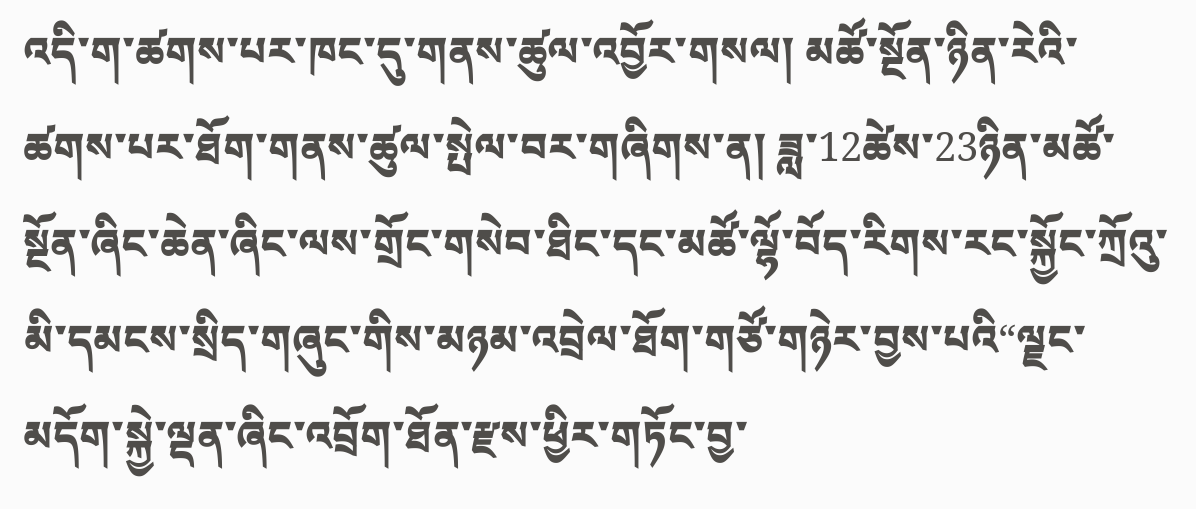འདི་ག་ཚགས་པར་ཁང་དུ་གནས་ཚུལ་འབྱོར་གསལ། མཚོ་སྔོན་ཉིན་རེའི་ཚགས་པར་ཐོག་གནས་ཚུལ་སྤེལ་བར་གཞིགས་ན། ཟླ་12ཚེས་23ཉིན་མཚོ་སྔོན་ཞིང་ཆེན་ཞིང་ལས་གྲོང་གསེབ་ཐིང་དང་མཚོ་ལྷོ་བོད་རིགས་རང་སྐྱོང་ཀྲོའུ་མི་དམངས་སྲིད་གཞུང་གིས་མཉམ་འབྲེལ་ཐོག་གཙོ་གཉེར་བྱས་པའི“ལྗང་མདོག་སྐྱེ་ལྡན་ཞིང་འབྲོག་ཐོན་རྫས་ཕྱིར་གཏོང་བྱ་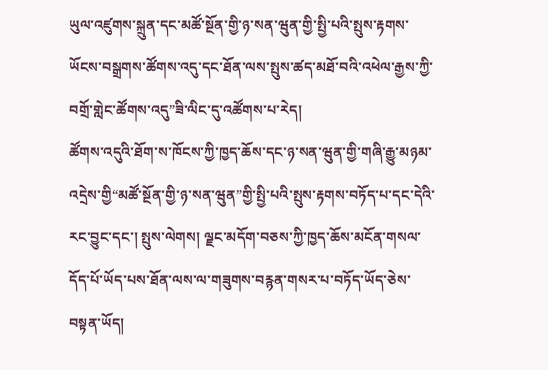ཡུལ་འཛུགས་སྐྲུན་དང་མཚོ་སྔོན་གྱི་ཉ་སན་ཝུན་གྱི་སྤྱི་པའི་སྤུས་རྟགས་ཡོངས་བསྒྲགས་ཚོགས་འདུ་དང་ཐོན་ལས་སྤུས་ཚད་མཐོ་བའི་འཕེལ་རྒྱས་ཀྱི་བགྲོ་གླེང་ཚོགས་འདུ”ཟི་ལིང་དུ་འཚོགས་པ་རེད།
ཚོགས་འདུའི་ཐོག་ས་ཁོངས་ཀྱི་ཁྱད་ཆོས་དང་ཉ་སན་ཝུན་གྱི་གཞི་རྒྱུ་མཉམ་འདྲེས་གྱི“མཚོ་སྔོན་གྱི་ཉ་སན་ཝུན”གྱི་སྤྱི་པའི་སྤུས་རྟགས་བཏོད་པ་དང་དེའི་རང་བྱུང་དང་། སྤུས་ལེགས། ལྗང་མདོག་བཅས་ཀྱི་ཁྱད་ཆོས་མངོན་གསལ་དོད་པོ་ཡོད་པས་ཐོན་ལས་ལ་གཟུགས་བརྙན་གསར་པ་བཏོད་ཡོད་ཅེས་བསྟན་ཡོད།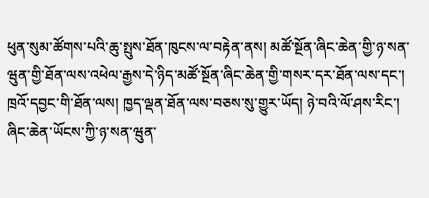ཕུན་སུམ་ཚོགས་པའི་ཆུ་སྤུས་ཐོན་ཁུངས་ལ་བརྟེན་ནས། མཚོ་སྔོན་ཞིང་ཆེན་གྱི་ཉ་སན་ཝུན་གྱི་ཐོན་ལས་འཕེལ་རྒྱས་དེ་ཉིད་མཚོ་སྔོན་ཞིང་ཆེན་གྱི་གསར་དར་ཐོན་ལས་དང་། ཁྲའོ་དབྱང་གི་ཐོན་ལས། ཁྱད་ལྡན་ཐོན་ལས་བཅས་སུ་གྱུར་ཡོད། ཉེ་བའི་ལོ་ཤས་རིང་། ཞིང་ཆེན་ཡོངས་ཀྱི་ཉ་སན་ཝུན་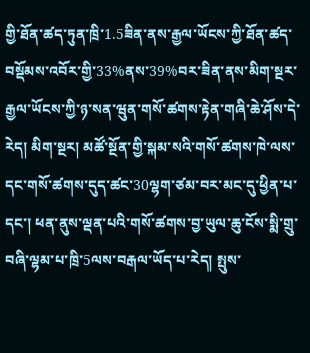གྱི་ཐོན་ཚད་ཏུན་ཁྲི་1.5ཟིན་ནས་རྒྱལ་ཡོངས་ཀྱི་ཐོན་ཚད་བསྡོམས་འབོར་གྱི་33%ནས་39%བར་ཟིན་ནས་མིག་སྔར་རྒྱལ་ཡོངས་ཀྱི་ཉ་སན་ཝུན་གསོ་ཚགས་རྟེན་གཞི་ཆེ་ཤོས་དེ་རེད། མིག་སྔར། མཚོ་སྔོན་གྱི་སྐམ་སའི་གསོ་ཚགས་ཁེ་ལས་དང་གསོ་ཚགས་དུད་ཚང་30ལྷག་ཙམ་བར་མང་དུ་ཕྱིན་པ་དང་། ཕན་ནུས་ལྡན་པའི་གསོ་ཚགས་བྱ་ཡུལ་ཆུ་ངོས་སྨི་གྲུ་བཞི་ལྷམ་པ་ཁྲི་5ལས་བརྒལ་ཡོད་པ་རེད། སྤུས་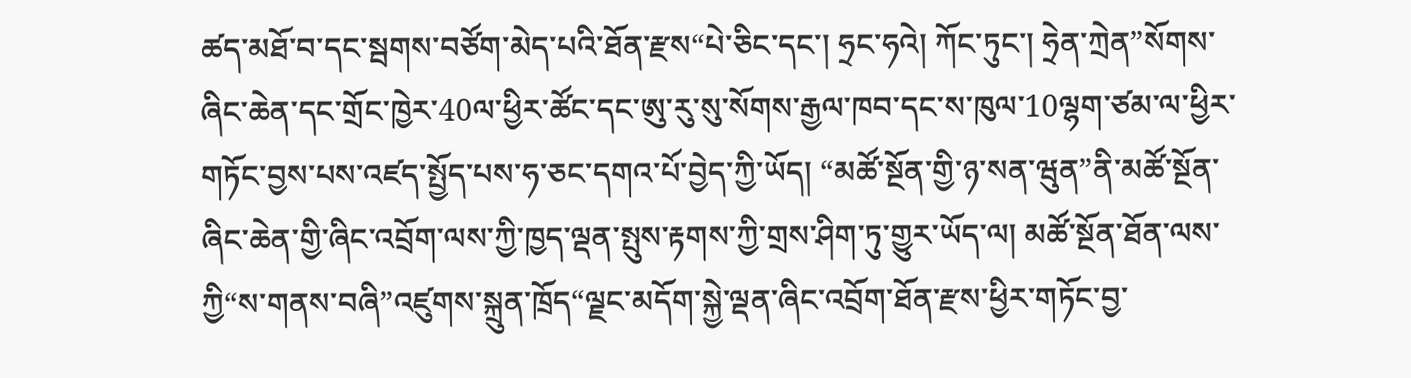ཚད་མཐོ་བ་དང་སྦགས་བཙོག་མེད་པའི་ཐོན་རྫས“པེ་ཅིང་དང་། ཧྲང་ཧའེ། ཀོང་ཏུང་། ཧྲེན་ཀྲེན”སོགས་ཞིང་ཆེན་དང་གྲོང་ཁྱེར་40ལ་ཕྱིར་ཚོང་དང་ཨུ་རུ་སུ་སོགས་རྒྱལ་ཁབ་དང་ས་ཁུལ་10ལྷག་ཙམ་ལ་ཕྱིར་གཏོང་བྱས་པས་འཛད་སྤྱོད་པས་ཧ་ཅང་དགའ་པོ་བྱེད་ཀྱི་ཡོད། “མཚོ་སྔོན་གྱི་ཉ་སན་ཝུན”ནི་མཚོ་སྔོན་ཞིང་ཆེན་གྱི་ཞིང་འབྲོག་ལས་ཀྱི་ཁྱད་ལྡན་སྤུས་རྟགས་ཀྱི་གྲས་ཤིག་ཏུ་གྱུར་ཡོད་ལ། མཚོ་སྔོན་ཐོན་ལས་ཀྱི“ས་གནས་བཞི”འཛུགས་སྐྲུན་ཁྲོད“ལྗང་མདོག་སྐྱེ་ལྡན་ཞིང་འབྲོག་ཐོན་རྫས་ཕྱིར་གཏོང་བྱ་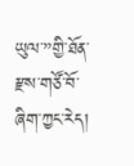ཡུལ་”གྱི་ཐོན་རྫས་གཙོ་བོ་ཞིག་ཀྱང་རེད།